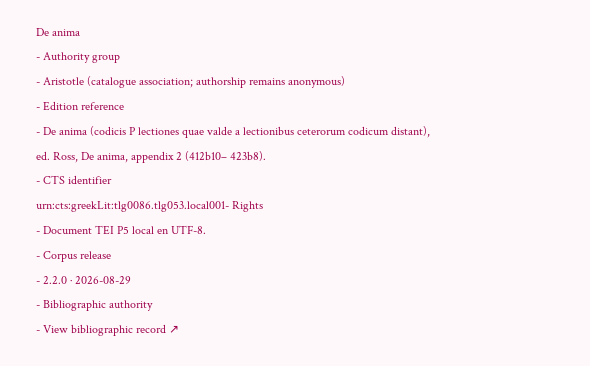De anima
- Authority group
- Aristotle (catalogue association; authorship remains anonymous)
- Edition reference
- De anima (codicis P lectiones quae valde a lectionibus ceterorum codicum distant), ed. Ross, De anima, appendix 2 (412b10– 423b8).
- CTS identifier
urn:cts:greekLit:tlg0086.tlg053.local001- Rights
- Document TEI P5 local en UTF-8.
- Corpus release
- 2.2.0 · 2026-08-29
- Bibliographic authority
- View bibliographic record ↗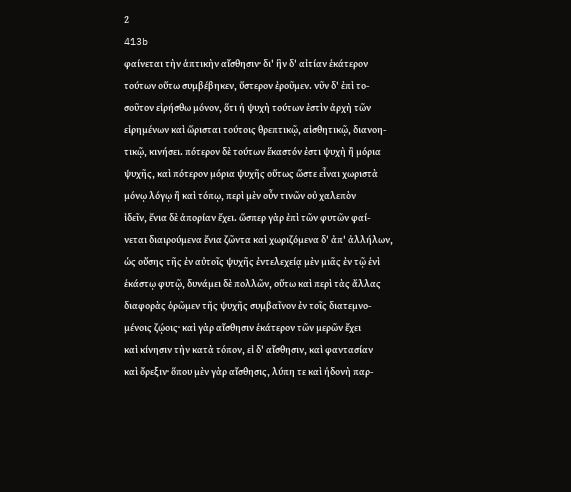2
413b
φαίνεται τὴν ἁπτικὴν αἴσθησιν· δι' ἣν δ' αἰτίαν ἑκάτερον
τούτων οὕτω συμβέβηκεν, ὕστερον ἐροῦμεν. νῦν δ' ἐπὶ το-
σοῦτον εἰρήσθω μόνον, ὅτι ἡ ψυχὴ τούτων ἐστὶν ἀρχὴ τῶν
εἰρημένων καὶ ὥρισται τούτοις θρεπτικῷ, αἰσθητικῷ, διανοη-
τικῷ, κινήσει. πότερον δὲ τούτων ἕκαστόν ἐστι ψυχὴ ἢ μόρια
ψυχῆς, καὶ πότερον μόρια ψυχῆς οὕτως ὥστε εἶναι χωριστὰ
μόνῳ λόγῳ ἢ καὶ τόπῳ, περὶ μὲν οὖν τινῶν οὐ χαλεπὸν
ἰδεῖν, ἔνια δὲ ἀπορίαν ἔχει. ὥσπερ γὰρ ἐπὶ τῶν φυτῶν φαί-
νεται διαιρούμενα ἔνια ζῶντα καὶ χωριζόμενα δ' ἀπ' ἀλλήλων,
ὡς οὔσης τῆς ἐν αὐτοῖς ψυχῆς ἐντελεχείᾳ μὲν μιᾶς ἐν τῷ ἑνὶ
ἑκάστῳ φυτῷ, δυνάμει δὲ πολλῶν, οὕτω καὶ περὶ τὰς ἄλλας
διαφορὰς ὁρῶμεν τῆς ψυχῆς συμβαῖνον ἐν τοῖς διατεμνο-
μένοις ζῴοις· καὶ γὰρ αἴσθησιν ἑκάτερον τῶν μερῶν ἔχει
καὶ κίνησιν τὴν κατὰ τόπον, εἰ δ' αἴσθησιν, καὶ φαντασίαν
καὶ ὄρεξιν· ὅπου μὲν γὰρ αἴσθησις, λύπη τε καὶ ἡδονὴ παρ-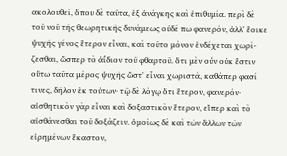ακολουθεῖ, ὅπου δὲ ταῦτα, ἐξ ἀνάγκης καὶ ἐπιθυμία. περὶ δὲ
τοῦ νοῦ τῆς θεωρητικῆς δυνάμεως οὐδέ πω φανερόν, ἀλλ' ἔοικε
ψυχῆς γένος ἕτερον εἶναι, καὶ τοῦτο μόνον ἐνδέχεται χωρί-
ζεσθαι, ὥσπερ τὸ ἀΐδιον τοῦ φθαρτοῦ. ὅτι μὲν οὖν οὐκ ἔστιν
οὕτω ταῦτα μέρος ψυχῆς ὥστ' εἶναι χωριστά, καθάπερ φασί
τινες, δῆλον ἐκ τούτων· τῷ δὲ λόγῳ ὅτι ἕτερον, φανερόν·
αἰσθητικὸν γὰρ εἶναι καὶ δοξαστικὸν ἕτερον, εἴπερ καὶ τὸ
αἰσθάνεσθαι τοῦ δοξάζειν. ὁμοίως δὲ καὶ τῶν ἄλλων τῶν
εἰρημένων ἕκαστον,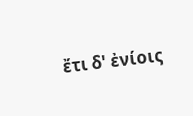ἔτι δ' ἐνίοις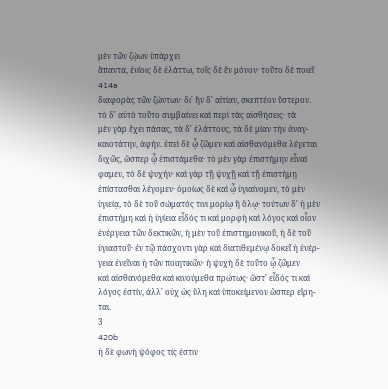μὲν τῶν ζῴων ὑπάρχει
ἅπαντα, ἐνίοις δὲ ἐλάττω, τοῖς δὲ ἓν μόνον· τοῦτο δὲ ποιεῖ
414a
διαφορὰς τῶν ζώντων· δι' ἣν δ' αἰτίαν, σκεπτέον ὕστερον.
τὸ δ' αὐτὸ τοῦτο συμβαίνει καὶ περὶ τὰς αἰσθήσεις· τὰ
μὲν γὰρ ἔχει πάσας, τὰ δ' ἐλάττους, τὰ δὲ μίαν τὴν ἀναγ-
καιοτάτην, ἁφήν. ἐπεὶ δὲ ᾧ ζῶμεν καὶ αἰσθανόμεθα λέγεται
διχῶς, ὥσπερ ᾧ ἐπιστάμεθα· τὸ μὲν γὰρ ἐπιστήμην εἶναί
φαμεν, τὸ δὲ ψυχήν· καὶ γὰρ τῇ ψυχῇ καὶ τῇ ἐπιστήμῃ
ἐπίστασθαι λέγομεν· ὁμοίως δὲ καὶ ᾧ ὑγιαίνομεν, τὸ μὲν
ὑγιείᾳ, τὸ δὲ τοῦ σώματός τινι μορίῳ ἢ ὅλῳ· τούτων δ' ἡ μὲν
ἐπιστήμη καὶ ἡ ὑγίεια εἶδός τι καὶ μορφὴ καὶ λόγος καὶ οἷον
ἐνέργεια τῶν δεκτικῶν, ἡ μὲν τοῦ ἐπιστημονικοῦ, ἡ δὲ τοῦ
ὑγιαστοῦ· ἐν τῷ πάσχοντι γὰρ καὶ διατιθεμένῳ δοκεῖ ἡ ἐνέρ-
γεια ἐνεῖναι ἡ τῶν ποιητικῶν· ἡ ψυχὴ δὲ τοῦτο ᾧ ζῶμεν
καὶ αἰσθανόμεθα καὶ κινούμεθα πρώτως· ὥστ' εἶδός τι καὶ
λόγος ἐστίν, ἀλλ' οὐχ ὡς ὕλη καὶ ὑποκείμενον ὥσπερ εἴρη-
ται.
3
420b
ἡ δὲ φωνὴ ψόφος τίς ἐστιν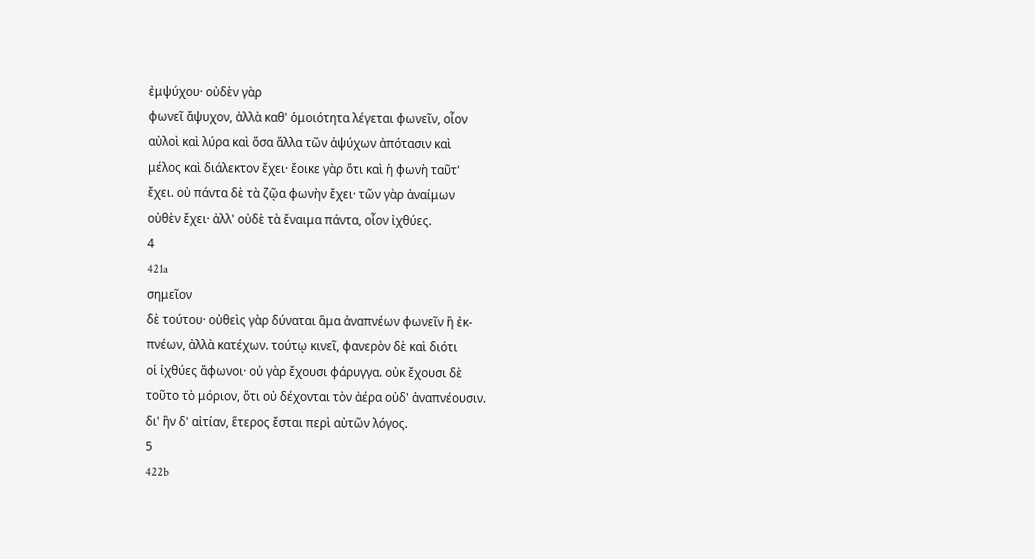ἐμψύχου· οὐδὲν γὰρ
φωνεῖ ἄψυχον, ἀλλὰ καθ' ὁμοιότητα λέγεται φωνεῖν, οἷον
αὐλοὶ καὶ λύρα καὶ ὅσα ἄλλα τῶν ἀψύχων ἀπότασιν καὶ
μέλος καὶ διάλεκτον ἔχει· ἔοικε γὰρ ὅτι καὶ ἡ φωνὴ ταῦτ'
ἔχει. οὐ πάντα δὲ τὰ ζῷα φωνὴν ἔχει· τῶν γὰρ ἀναίμων
οὐθὲν ἔχει· ἀλλ' οὐδὲ τὰ ἔναιμα πάντα, οἷον ἰχθύες.
4
421a
σημεῖον
δὲ τούτου· οὐθεὶς γὰρ δύναται ἅμα ἀναπνέων φωνεῖν ἢ ἐκ-
πνέων, ἀλλὰ κατέχων. τούτῳ κινεῖ, φανερὸν δὲ καὶ διότι
οἱ ἰχθύες ἄφωνοι· οὐ γὰρ ἔχουσι φάρυγγα. οὐκ ἔχουσι δὲ
τοῦτο τὸ μόριον, ὅτι οὐ δέχονται τὸν ἀέρα οὐδ' ἀναπνέουσιν.
δι' ἣν δ' αἰτίαν, ἕτερος ἔσται περὶ αὐτῶν λόγος.
5
422b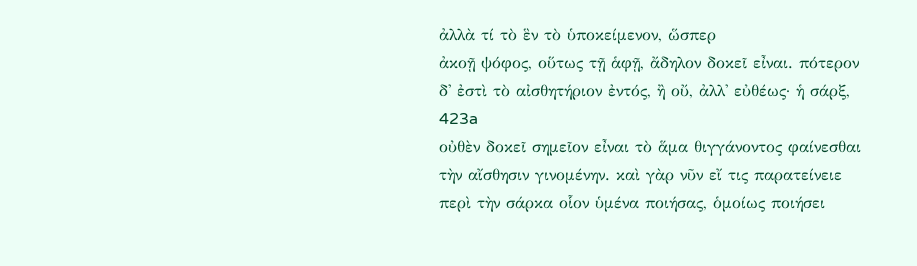ἀλλὰ τί τὸ ἓν τὸ ὑποκείμενον, ὥσπερ
ἀκοῇ ψόφος, οὕτως τῇ ἁφῇ, ἄδηλον δοκεῖ εἶναι. πότερον
δ' ἐστὶ τὸ αἰσθητήριον ἐντός, ἢ οὔ, ἀλλ' εὐθέως· ἡ σάρξ,
423a
οὐθὲν δοκεῖ σημεῖον εἶναι τὸ ἅμα θιγγάνοντος φαίνεσθαι
τὴν αἴσθησιν γινομένην. καὶ γὰρ νῦν εἴ τις παρατείνειε
περὶ τὴν σάρκα οἷον ὑμένα ποιήσας, ὁμοίως ποιήσει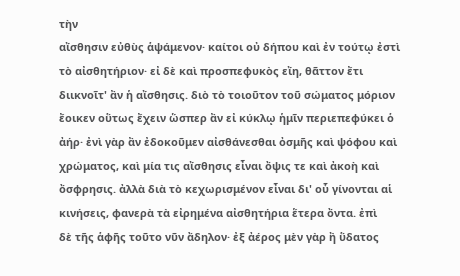τὴν
αἴσθησιν εὐθὺς ἁψάμενον· καίτοι οὐ δήπου καὶ ἐν τούτῳ ἐστὶ
τὸ αἰσθητήριον· εἰ δὲ καὶ προσπεφυκὸς εἴη, θᾶττον ἔτι
διικνοῖτ' ἂν ἡ αἴσθησις. διὸ τὸ τοιοῦτον τοῦ σώματος μόριον
ἔοικεν οὕτως ἔχειν ὥσπερ ἂν εἰ κύκλῳ ἡμῖν περιεπεφύκει ὁ
ἀήρ· ἐνὶ γὰρ ἂν ἐδοκοῦμεν αἰσθάνεσθαι ὀσμῆς καὶ ψόφου καὶ
χρώματος, καὶ μία τις αἴσθησις εἶναι ὄψις τε καὶ ἀκοὴ καὶ
ὄσφρησις. ἀλλὰ διὰ τὸ κεχωρισμένον εἶναι δι' οὗ γίνονται αἱ
κινήσεις, φανερὰ τὰ εἰρημένα αἰσθητήρια ἕτερα ὄντα. ἐπὶ
δὲ τῆς ἁφῆς τοῦτο νῦν ἄδηλον· ἐξ ἀέρος μὲν γὰρ ἢ ὕδατος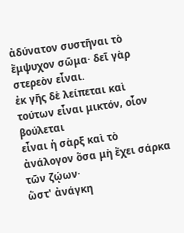ἀδύνατον συστῆναι τὸ ἔμψυχον σῶμα· δεῖ γὰρ στερεὸν εἶναι.
ἐκ γῆς δὲ λείπεται καὶ τούτων εἶναι μικτόν, οἷον βούλεται
εἶναι ἡ σὰρξ καὶ τὸ ἀνάλογον ὅσα μὴ ἔχει σάρκα τῶν ζῴων·
ὥστ' ἀνάγκη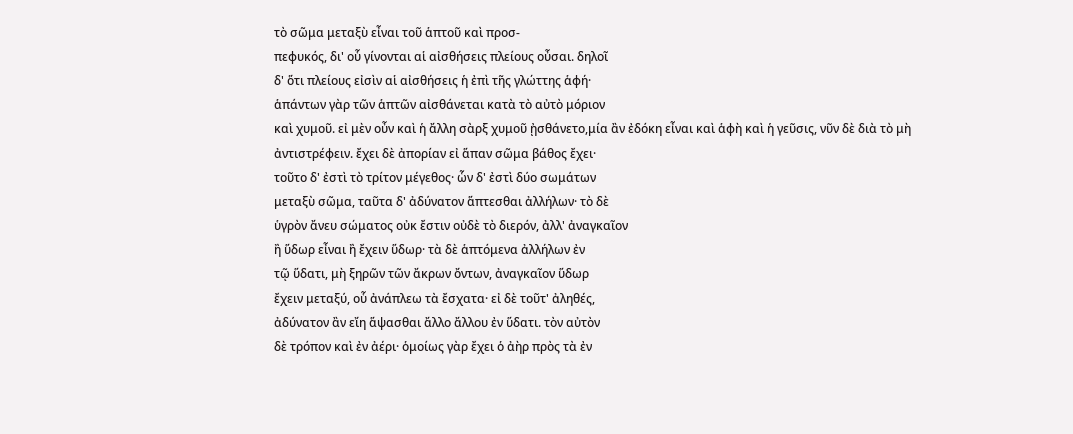τὸ σῶμα μεταξὺ εἶναι τοῦ ἁπτοῦ καὶ προσ-
πεφυκός, δι' οὗ γίνονται αἱ αἰσθήσεις πλείους οὖσαι. δηλοῖ
δ' ὅτι πλείους εἰσὶν αἱ αἰσθήσεις ἡ ἐπὶ τῆς γλώττης ἁφή·
ἁπάντων γὰρ τῶν ἁπτῶν αἰσθάνεται κατὰ τὸ αὐτὸ μόριον
καὶ χυμοῦ. εἰ μὲν οὖν καὶ ἡ ἄλλη σὰρξ χυμοῦ ᾐσθάνετο,μία ἂν ἐδόκη εἶναι καὶ ἁφὴ καὶ ἡ γεῦσις, νῦν δὲ διὰ τὸ μὴ
ἀντιστρέφειν. ἔχει δὲ ἀπορίαν εἰ ἅπαν σῶμα βάθος ἔχει·
τοῦτο δ' ἐστὶ τὸ τρίτον μέγεθος· ὧν δ' ἐστὶ δύο σωμάτων
μεταξὺ σῶμα, ταῦτα δ' ἀδύνατον ἅπτεσθαι ἀλλήλων· τὸ δὲ
ὑγρὸν ἄνευ σώματος οὐκ ἔστιν οὐδὲ τὸ διερόν, ἀλλ' ἀναγκαῖον
ἢ ὕδωρ εἶναι ἢ ἔχειν ὕδωρ· τὰ δὲ ἁπτόμενα ἀλλήλων ἐν
τῷ ὕδατι, μὴ ξηρῶν τῶν ἄκρων ὄντων, ἀναγκαῖον ὕδωρ
ἔχειν μεταξύ, οὗ ἀνάπλεω τὰ ἔσχατα· εἰ δὲ τοῦτ' ἀληθές,
ἀδύνατον ἂν εἴη ἅψασθαι ἄλλο ἄλλου ἐν ὕδατι. τὸν αὐτὸν
δὲ τρόπον καὶ ἐν ἀέρι· ὁμοίως γὰρ ἔχει ὁ ἀὴρ πρὸς τὰ ἐν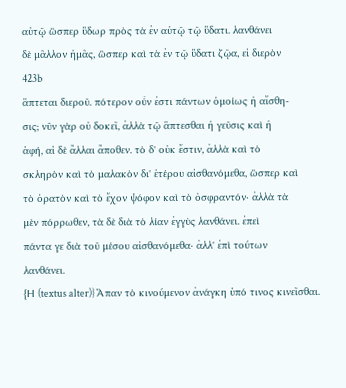αὐτῷ ὥσπερ ὕδωρ πρὸς τὰ ἐν αὐτῷ τῷ ὕδατι. λανθάνει
δὲ μᾶλλον ἡμᾶς, ὥσπερ καὶ τὰ ἐν τῷ ὕδατι ζῷα, εἰ διερὸν
423b
ἅπτεται διεροῦ. πότερον οὖν ἐστι πάντων ὁμοίως ἡ αἴσθη-
σις; νῦν γὰρ οὐ δοκεῖ, ἀλλὰ τῷ ἅπτεσθαι ἡ γεῦσις καὶ ἡ
ἁφή, αἱ δὲ ἄλλαι ἄποθεν. τὸ δ' οὐκ ἔστιν, ἀλλὰ καὶ τὸ
σκληρὸν καὶ τὸ μαλακὸν δι' ἑτέρου αἰσθανόμεθα, ὥσπερ καὶ
τὸ ὁρατὸν καὶ τὸ ἔχον ψόφον καὶ τὸ ὀσφραντόν· ἀλλὰ τὰ
μὲν πόρρωθεν, τὰ δὲ διὰ τὸ λίαν ἐγγὺς λανθάνει. ἐπεὶ
πάντα γε διὰ τοῦ μέσου αἰσθανόμεθα· ἀλλ' ἐπὶ τούτων
λανθάνει.
{Η (textus alter)} Ἅπαν τὸ κινούμενον ἀνάγκη ὑπό τινος κινεῖσθαι.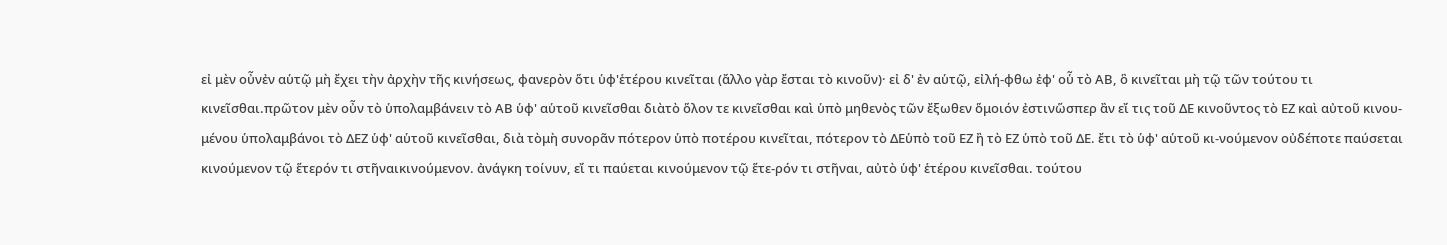εἰ μὲν οὖνἐν αὑτῷ μὴ ἔχει τὴν ἀρχὴν τῆς κινήσεως, φανερὸν ὅτι ὑφ'ἑτέρου κινεῖται (ἄλλο γὰρ ἔσται τὸ κινοῦν)· εἰ δ' ἐν αὑτῷ, εἰλή-φθω ἐφ' οὗ τὸ ΑΒ, ὃ κινεῖται μὴ τῷ τῶν τούτου τι κινεῖσθαι.πρῶτον μὲν οὖν τὸ ὑπολαμβάνειν τὸ ΑΒ ὑφ' αὑτοῦ κινεῖσθαι διὰτὸ ὅλον τε κινεῖσθαι καὶ ὑπὸ μηθενὸς τῶν ἔξωθεν ὅμοιόν ἐστινὥσπερ ἂν εἴ τις τοῦ ΔΕ κινοῦντος τὸ ΕΖ καὶ αὐτοῦ κινου-μένου ὑπολαμβάνοι τὸ ΔΕΖ ὑφ' αὑτοῦ κινεῖσθαι, διὰ τὸμὴ συνορᾶν πότερον ὑπὸ ποτέρου κινεῖται, πότερον τὸ ΔΕὑπὸ τοῦ ΕΖ ἢ τὸ ΕΖ ὑπὸ τοῦ ΔΕ. ἔτι τὸ ὑφ' αὑτοῦ κι-νούμενον οὐδέποτε παύσεται κινούμενον τῷ ἕτερόν τι στῆναικινούμενον. ἀνάγκη τοίνυν, εἴ τι παύεται κινούμενον τῷ ἕτε-ρόν τι στῆναι, αὐτὸ ὑφ' ἑτέρου κινεῖσθαι. τούτου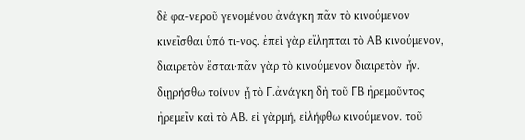δὲ φα-νεροῦ γενομένου ἀνάγκη πᾶν τὸ κινούμενον κινεῖσθαι ὑπό τι-νος. ἐπεὶ γὰρ εἴληπται τὸ ΑΒ κινούμενον, διαιρετὸν ἔσται·πᾶν γὰρ τὸ κινούμενον διαιρετὸν ἦν. διῃρήσθω τοίνυν ᾗ τὸ Γ.ἀνάγκη δὴ τοῦ ΓΒ ἠρεμοῦντος ἠρεμεῖν καὶ τὸ ΑΒ. εἰ γὰρμή, εἰλήφθω κινούμενον. τοῦ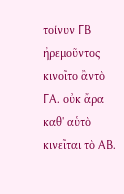τοίνυν ΓΒ ἠρεμοῦντος κινοῖτο ἂντὸ ΓΑ. οὐκ ἄρα καθ' αὑτὸ κινεῖται τὸ ΑΒ.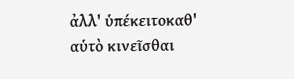ἀλλ' ὑπέκειτοκαθ' αὑτὸ κινεῖσθαι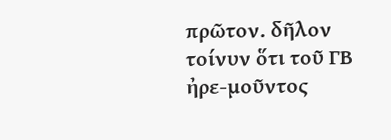πρῶτον. δῆλον τοίνυν ὅτι τοῦ ΓΒ ἠρε-μοῦντος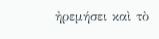ἠρεμήσει καὶ τὸ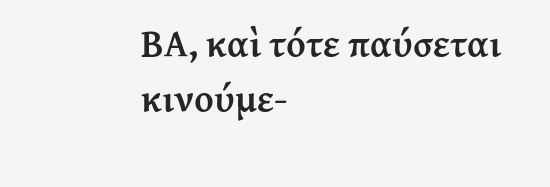ΒΑ, καὶ τότε παύσεται κινούμε-